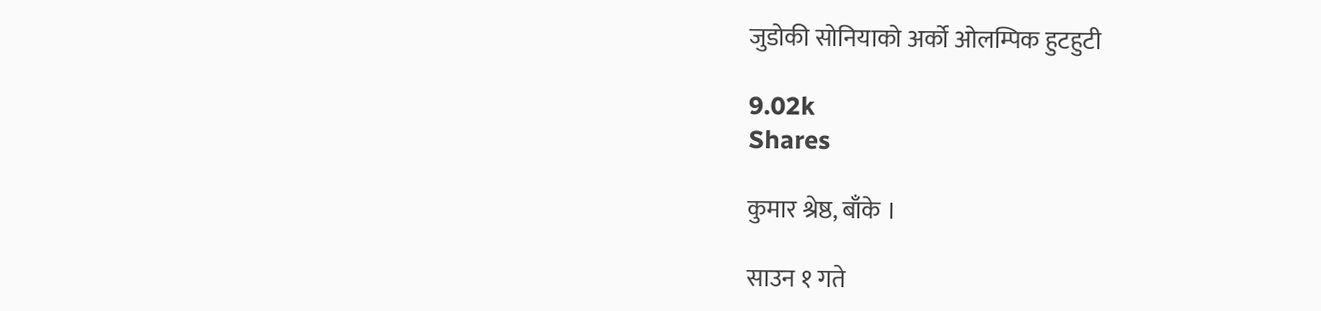जुडोकी सोनियाको अर्को ओलम्पिक हुटहुटी

9.02k
Shares

कुमार श्रेष्ठ, बाँके ।

साउन १ गते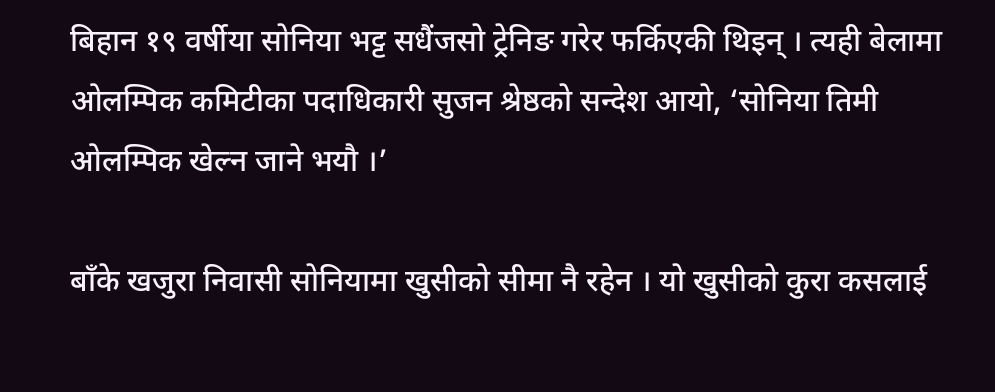बिहान १९ वर्षीया सोनिया भट्ट सधैंजसो ट्रेनिङ गरेर फर्किएकी थिइन् । त्यही बेलामा ओलम्पिक कमिटीका पदाधिकारी सुजन श्रेष्ठको सन्देश आयो, ‘सोनिया तिमी ओलम्पिक खेल्न जाने भयौ ।’

बाँके खजुरा निवासी सोनियामा खुसीको सीमा नै रहेन । यो खुसीको कुरा कसलाई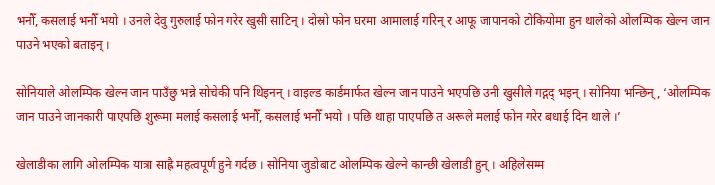भनौँ, कसलाई भनौँ भयो । उनले देवु गुरुलाई फोन गरेर खुसी साटिन् । दोस्रो फोन घरमा आमालाई गरिन् र आफू जापानको टोकियोमा हुन थालेको ओलम्पिक खेल्न जान पाउने भएको बताइन् ।

सोनियाले ओलम्पिक खेल्न जान पाउँछु भन्ने सोचेकी पनि थिइनन् । वाइल्ड कार्डमार्फत खेल्न जान पाउने भएपछि उनी खुसीले गद्गद् भइन् । सोनिया भन्छिन्, ‘ओलम्पिक जान पाउने जानकारी पाएपछि शुरूमा मलाई कसलाई भनौँ, कसलाई भनौँ भयो । पछि थाहा पाएपछि त अरूले मलाई फोन गरेर बधाई दिन थाले ।’

खेलाडीका लागि ओलम्पिक यात्रा साह्रै महत्वपूर्ण हुने गर्दछ । सोनिया जुडोबाट ओलम्पिक खेल्ने कान्छी खेलाडी हुन् । अहिलेसम्म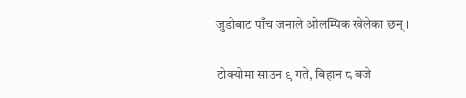जुडोबाट पाँच जनाले ओलम्पिक खेलेका छन् ।

टोक्योमा साउन ९ गते, बिहान ८ बजे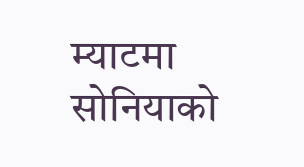म्याटमा सोनियाको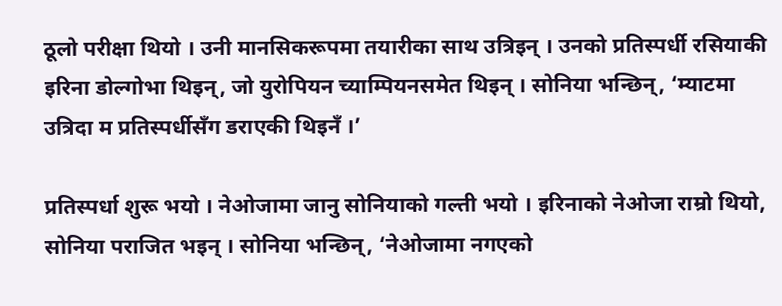ठूलो परीक्षा थियो । उनी मानसिकरूपमा तयारीका साथ उत्रिइन् । उनको प्रतिस्पर्धी रसियाकी इरिना डोल्गोभा थिइन्, जो युरोपियन च्याम्पियनसमेत थिइन् । सोनिया भन्छिन्, ‘म्याटमा उत्रिदा म प्रतिस्पर्धीसँग डराएकी थिइनँ ।’

प्रतिस्पर्धा शुरू भयो । नेओजामा जानु सोनियाको गल्ती भयो । इरिनाको नेओजा राम्रो थियो, सोनिया पराजित भइन् । सोनिया भन्छिन्, ‘नेओजामा नगएको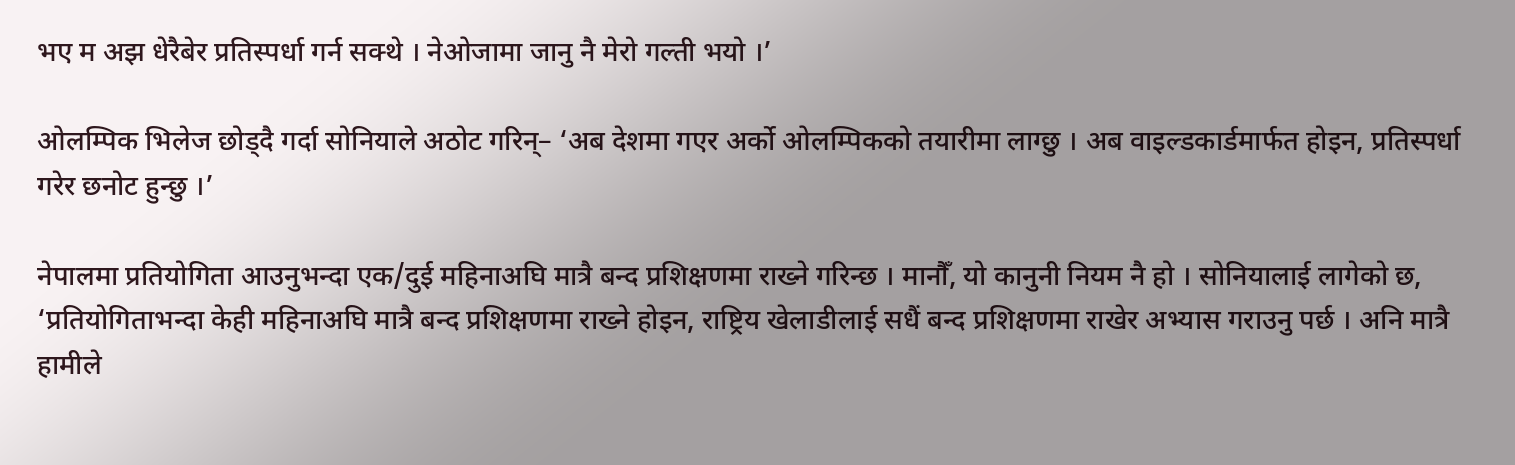भए म अझ धेरैबेर प्रतिस्पर्धा गर्न सक्थे । नेओजामा जानु नै मेरो गल्ती भयो ।’

ओलम्पिक भिलेज छोड्दै गर्दा सोनियाले अठोट गरिन्– ‘अब देशमा गएर अर्को ओलम्पिकको तयारीमा लाग्छु । अब वाइल्डकार्डमार्फत होइन, प्रतिस्पर्धा गरेर छनोट हुन्छु ।’

नेपालमा प्रतियोगिता आउनुभन्दा एक/दुई महिनाअघि मात्रै बन्द प्रशिक्षणमा राख्ने गरिन्छ । मानौँ, यो कानुनी नियम नै हो । सोनियालाई लागेको छ, ‘प्रतियोगिताभन्दा केही महिनाअघि मात्रै बन्द प्रशिक्षणमा राख्ने होइन, राष्ट्रिय खेलाडीलाई सधैं बन्द प्रशिक्षणमा राखेर अभ्यास गराउनु पर्छ । अनि मात्रै हामीले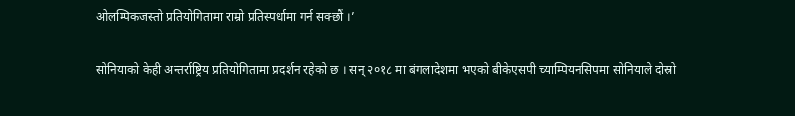ओलम्पिकजस्तो प्रतियोगितामा राम्रो प्रतिस्पर्धामा गर्न सक्छौं ।’

सोनियाको केही अन्तर्राष्ट्रिय प्रतियोगितामा प्रदर्शन रहेको छ । सन् २०१८ मा बंगलादेशमा भएको बीकेएसपी च्याम्पियनसिपमा सोनियाले दोस्रो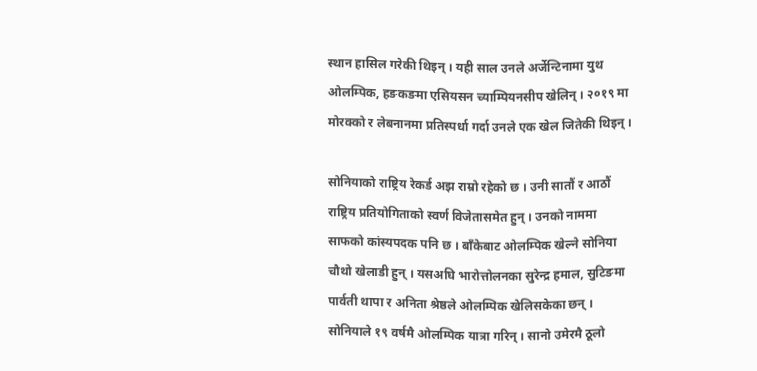स्थान हासिल गरेकी थिइन् । यही साल उनले अर्जेन्टिनामा युथ ओलम्पिक, हङकङमा एसियसन च्याम्पियनसीप खेलिन् । २०१९ मा मोरक्को र लेबनानमा प्रतिस्पर्धा गर्दा उनले एक खेल जितेकी थिइन् ।

सोनियाको राष्ट्रिय रेकर्ड अझ राम्रो रहेको छ । उनी सातौं र आठौं राष्ट्रिय प्रतियोगिताको स्वर्ण विजेतासमेत हुन् । उनको नाममा साफको कांस्यपदक पनि छ । बाँकेबाट ओलम्पिक खेल्ने सोनिया चौथो खेलाडी हुन् । यसअघि भारोत्तोलनका सुरेन्द्र हमाल, सुटिङमा पार्वती थापा र अनिता श्रेष्ठले ओलम्पिक खेलिसकेका छन् । सोनियाले १९ वर्षमै ओलम्पिक यात्रा गरिन् । सानो उमेरमै ठूलो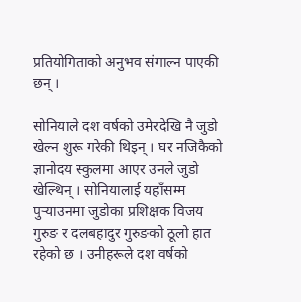प्रतियोगिताको अनुभव संगाल्न पाएकी छन् ।

सोनियाले दश वर्षको उमेरदेखि नै जुडो खेल्न शुरू गरेकी थिइन् । घर नजिकैको ज्ञानोदय स्कुलमा आएर उनले जुडो खेल्थिन् । सोनियालाई यहाँसम्म पुर्‍याउनमा जुडोका प्रशिक्षक विजय गुरुङ र दलबहादुर गुरुङको ठूलो हात रहेको छ । उनीहरूले दश वर्षको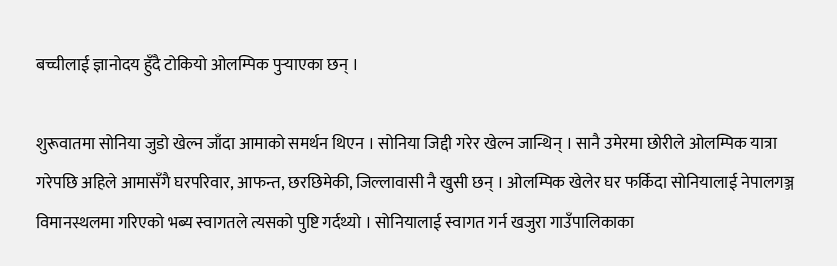बच्चीलाई ज्ञानोदय हुँदै टोकियो ओलम्पिक पुर्‍याएका छन् ।

शुरूवातमा सोनिया जुडो खेल्न जाँदा आमाको समर्थन थिएन । सोनिया जिद्दी गरेर खेल्न जान्थिन् । सानै उमेरमा छोरीले ओलम्पिक यात्रा गरेपछि अहिले आमासँगै घरपरिवार, आफन्त, छरछिमेकी, जिल्लावासी नै खुसी छन् । ओलम्पिक खेलेर घर फर्किदा सोनियालाई नेपालगञ्ज विमानस्थलमा गरिएको भब्य स्वागतले त्यसको पुष्टि गर्दथ्यो । सोनियालाई स्वागत गर्न खजुरा गाउँपालिकाका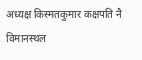अध्यक्ष किस्मतकुमार कक्षपति नै विमानस्थल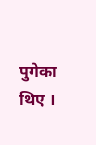पुगेका थिए ।